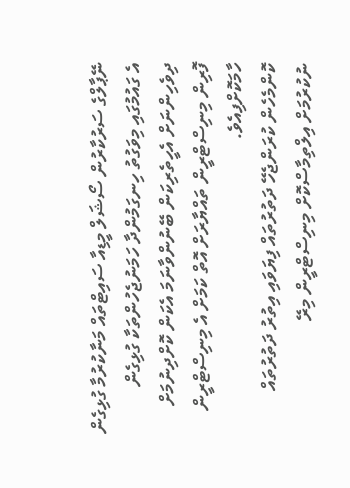ނޭޕާލްގެ ސަރުކާރުން ސޯޝަލް މީޑިއާ ސައިޓްތައް މަނާކުރުމާ ގުޅިގެން އެ ގައުމުގައި މިވަގުތު ހިނގަމުންދާ ހަމަނުޖެހުންތަކާ ގުޅިގެން ދިވެހިންނަށް އެހީތެރިކަން ބޭނުންވާނަމަ އެކަން ކޮށްދިނުމަށް ފޮރިން މިނިސްޓްރީން ތައްޔާރަށް އޮތް ކަމަށް އެ މިނިސްޓްރީން ހާމަކޮށްފިއެވެ.
ކޮންމެހެން ކުރަންޖެހޭ ދަތުރުތައް ފިޔަވައި އިތުރު ދަތުރުތައް ނުކުރުމަށް އިލްތިމާސްކޮށް މިނިސްޓްރީން މިރޭ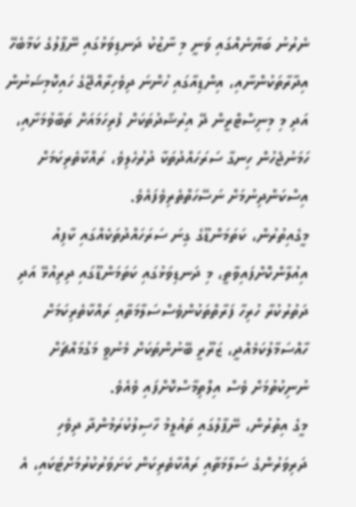ނެރުނު ބަޔާނެއްގައި ވަނީ މި ނާޒުކު ދަނޑިވަޅުގައި ނޭޕާލުގެ ކަމާބެހޭ އިދާރާތަކުންނާއި، އިންޑިއާގައި ހުންނަ ދިވެހިރާއްޖޭގެ ހައިކޮމިޝަނުން އަދި މި މިނިސްޓްރީން ދޭ އިރުޝާދުތަކަށް ފުރިހަމައަށް ތަބާވުމަށާއި، ހަމަނުޖެހުން ހިނގާ ސަރަހައްދުތަކާ ދުރުހެލިވެ، ރައްކާތެރިކަމަށް އިސްކަންދިނުމަށް ނަސޭހަތްތެރިވެފައެވެ.
މީގެއިތުރުން، ކަތަމަންޑޫގެ ގިނަ ސަރަހައްދުތަކެއްގައި ކާފިއު އިއުލާންކޮށްފައިވާތީ، މި ދަނޑިވަޅުގައި ކަތަމަންޑޫގައި ދިރިއުޅޭ އަދި ދަތުރުކުރާ ހުރިހާ ފަރާތްތަކުންވެސްސަލާމަތާއި ރައްކާތެރިކަމަށް ހާއްސަމާލުކަމެއްދީ، ޒަރޫރީ ބޭނުންތަކަށް މެނުވީ މަގުމައްޗަށް ނުނިކުތުމަށް ވެސް އިލްތިމާސްކޮށްފައި ވެއެވެ.
މީގެ އިތުރުން، ނޭޕާލުގައި ތައުލީމު ހާސިލުކުރަމުންދާ ދިވެހި ދަރިވަރުންގެ ސަލާމަތާއި ރައްކާތެރިކަން ކަށަވަރުކުރުމަށްޓަކައި، އެ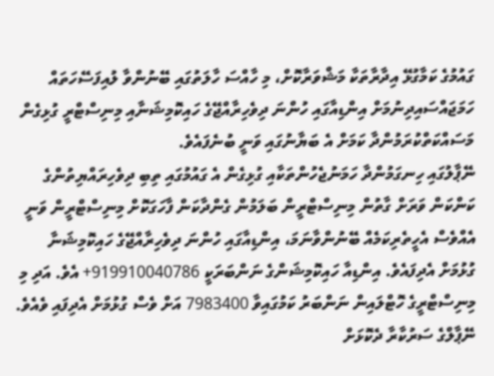ގައުމުގެ ކަމާގުޅޭ އިދާރާތަކާ މަޝްވަރާކޮށް، މި ހާއްސަ ހާލަތުގައި ބޭނުންވާ ލުއިފަސޭހަތައް ހަމަޖައްސައިދިނުމަށް އިންޑިއާގައި ހުންނަ ދިވެހިރާއްޖޭގެ ހައިކޮމިޝަނާއި މިނިސްޓްރީ ގުޅިގެން މަސައްކަތްކުރަމުންދާ ކަމަށް އެ ބަޔާނުގައި ވަނީ ބުނެފައެވެ.
ނޭޕާލުގައި ހިނގަމުންދާ ހަމަނުޖެހުންތަކާއި ގުޅިގެން އެ ގައުމުގައި ތިބި ދިވެހިރައްޔިތުންގެ ކަންކަން ވަރަށް ގާތުން މިނިސްޓްރީން ބަލަމުން ގެންދާކަން ފާހަގަކޮށް މިނިސްޓްރީން ވަނީ އެއްވެސް އެހީތެރިކަމެއް ބޭނުންވާނަމަ، އިންޑިއާގައި ހުންނަ ދިވެހިރާއްޖޭގެ ހައިކޮމިޝަނާ ގުޅުމަށް އެދިފައެވެ. އިންޑިއާ ހައިކޮމިޝަންގެ ނަންބަރަކީ 919910040786+ އެވެ. އަދި މި މިނިސްޓްރީގެ ހޮޓްލައިން ނަންބަރު ކަމުގައިވާ 7983400 އަށް ވެސް ގުޅުމަށް އެދިފައި ވެއެވެ.
ނޭޕާލްގެ ސަރުކާރާ ދެކޮޅަށް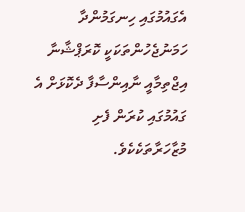އެގައުމުގައި ހިނގަމުންދާ ހަމަނުޖެހުންތަކަކީ ކޮރަޕްޝާނާ އިޖްތިމާއީ ނާއިންސާފާ ދެކޮޅަށް އެ ގައުމުގައި ކުރަން ފެށި މުޒާހަރާތަކެކެވެ.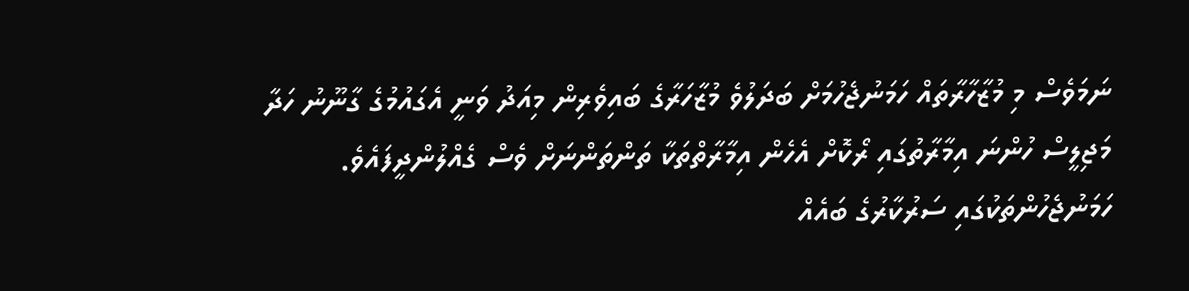ނަމަވެސް މި މުޒާހާރާތައް ހަމަނުޖެހުމަށް ބަދަލުވެ މުޒާހަރާގެ ބައިވެރިން މިއަދު ވަނީ އެގައުމުގެ ގާނޫނު ހަދާ މަޖިލީސް ހުންނަ އިމާރާތުގައި ރޯކޮށް އެހެން އިމާރާތްތަކާ ތަންތަންނަށް ވެސް ގެއްލުންދީފައެވެ. ހަމަނުޖެހުންތަކުގައި ސަރުކާރުގެ ބައެއް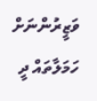ވަޒީރުންނަށް ހަމަލާތައް ދީ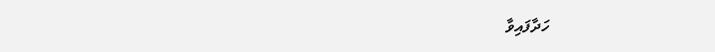ހަދާފައިވާ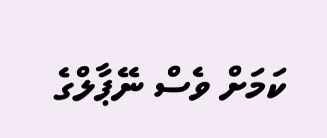ކަމަށް ވެސް ނޭޕާލްގެ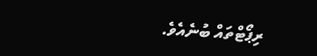ރިޕޯޓްތައް ބުނެއެވެ.